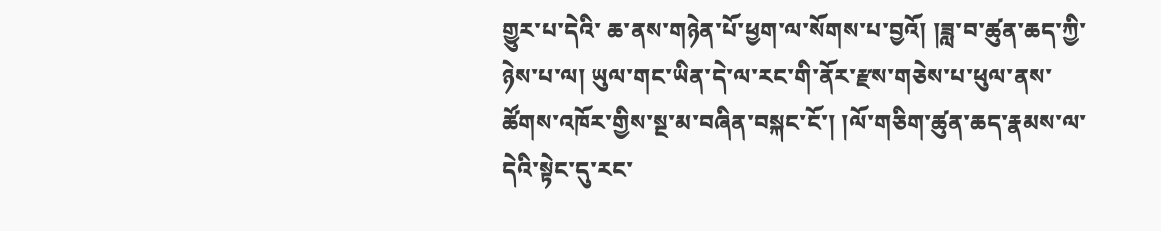གྱུར་པ་དེའི་ ཆ་ནས་གཉེན་པོ་ཕྱག་ལ་སོགས་པ་བྱའོ། །ཟླ་བ་ཚུན་ཆད་ཀྱི་ཉེས་པ་ལ། ཡུལ་གང་ཡིན་དེ་ལ་རང་གི་ནོར་རྫས་གཅེས་པ་ཕུལ་ནས་ཚོགས་འཁོར་གྱིས་སྔ་མ་བཞིན་བསྐང་ངོ་། །ལོ་གཅིག་ཚུན་ཆད་རྣམས་ལ་དེའི་སྟེང་དུ་རང་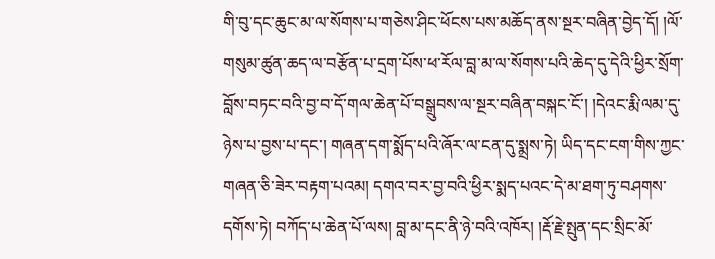གི་བུ་དང་ཆུང་མ་ལ་སོགས་པ་གཅེས་ཤིང་ཕོངས་པས་མཆོད་ནས་སྔར་བཞིན་བྱེད་དོ། །ལོ་གསུམ་ཚུན་ཆད་ལ་བརྩོན་པ་དྲག་པོས་ཕ་རོལ་བླ་མ་ལ་སོགས་པའི་ཆེད་དུ་དེའི་ཕྱིར་སྲོག་བློས་བཏང་བའི་བྱ་བ་དོ་གལ་ཆེན་པོ་བསྒྲུབས་ལ་སྔར་བཞིན་བསྐང་ངོ་། །དེའང་རྨི་ལམ་དུ་ཉེས་པ་བྱས་པ་དང་། གཞན་དག་སྨོད་པའི་ཞོར་ལ་ངན་དུ་སྨྲས་ཏེ། ཡིད་དང་ངག་གིས་ཀྱང་གཞན་ཅི་ཟེར་བརྟག་པའམ། དགའ་བར་བྱ་བའི་ཕྱིར་སྨད་པའང་དེ་མ་ཐག་ཏུ་བཤགས་དགོས་ཏེ། བཀོད་པ་ཆེན་པོ་ལས། བླ་མ་དང་ནི་ཉེ་བའི་འཁོར། །རྡོ་རྗེ་སྤུན་དང་སྲིང་མོ་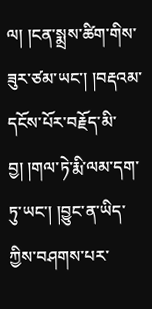ལ། །ངན་སྨྲས་ཚིག་གིས་ཟུར་ཙམ་ཡང་། །བརྡའམ་དངོས་པོར་བརྗོད་མི་བྱ། །གལ་ཏེ་རྨི་ལམ་དག་ཏུ་ཡང་། །བྱུང་ན་ཡིད་ཀྱིས་བཤགས་པར་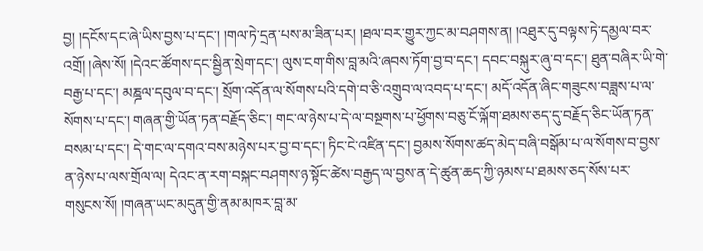བྱ། །དངོས་དང་ཞེ་ཡིས་བྱས་པ་དང་། །གལ་ཏེ་དྲན་པས་མ་ཟིན་པར། །ཐལ་བར་གྱུར་ཀྱང་མ་བཤགས་ན། །འཐུར་དུ་བལྟས་ཏེ་དམྱལ་བར་འགྲོ། །ཞེས་སོ། །དེའང་ཚོགས་དང་སྦྱིན་སྲེག་དང་། ལུས་ངག་གིས་བླ་མའི་ཞབས་ཏོག་བྱ་བ་དང་། དབང་བསྐུར་ཞུ་བ་དང་། ཐུན་བཞིར་ཡི་གེ་བརྒྱ་པ་དང་། མཎྜལ་དབུལ་བ་དང་། སྲོག་འདོན་ལ་སོགས་པའི་དགེ་བ་ཅི་འགྲུབ་ལ་འབད་པ་དང་། མདོ་འདོན་ཞིང་གཟུངས་བཟླས་པ་ལ་སོགས་པ་དང་། གཞན་གྱི་ཡོན་ཏན་བརྗོད་ཅིང་། གང་ལ་ཉེས་པ་དེ་ལ་བསྔགས་པ་ཕྱོགས་བཅུ་ངོ་ལྐོག་ཐམས་ཅད་དུ་བརྗོད་ཅིང་ཡོན་ཏན་བསམ་པ་དང་། དེ་གང་ལ་དགའ་བས་མཉེས་པར་བྱ་བ་དང་། ཏིང་ངེ་འཛིན་དང་། བྱམས་སོགས་ཚད་མེད་བཞི་བསྒོམ་པ་ལ་སོགས་བ་བྱས་ན་ཉེས་པ་ལས་གྲོལ་ལ། དེའང་ན་རག་བསྐང་བཤགས་ཉ་སྟོང་ཚེས་བརྒྱད་ལ་བྱས་ན་དེ་ཚུན་ཆད་ཀྱི་ཉམས་པ་ཐམས་ཅད་སོས་པར་གསུངས་སོ། །གཞན་ཡང་མདུན་གྱི་ནམ་མཁར་བླ་མ་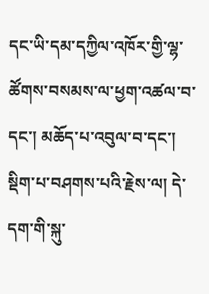དང་ཡི་དམ་དཀྱིལ་འཁོར་གྱི་ལྷ་ཚོགས་བསམས་ལ་ཕྱག་འཚལ་བ་དང་། མཆོད་པ་འབུལ་བ་དང་། སྡིག་པ་བཤགས་པའི་རྗེས་ལ། དེ་དག་གི་སྐུ་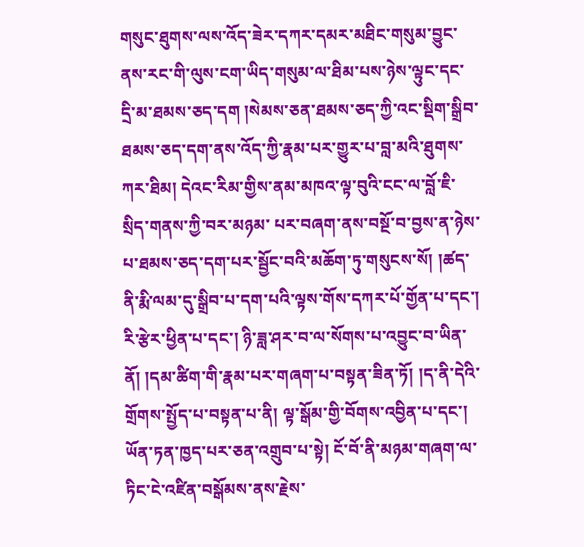གསུང་ཐུགས་ལས་འོད་ཟེར་དཀར་དམར་མཐིང་གསུམ་བྱུང་ནས་རང་གི་ལུས་ངག་ཡིད་གསུམ་ལ་ཐིམ་པས་ཉེས་ལྟུང་དང་དྲི་མ་ཐམས་ཅད་དག །སེམས་ཅན་ཐམས་ཅད་ཀྱི་འང་སྡིག་སྒྲིབ་ཐམས་ཅད་དག་ནས་འོད་ཀྱི་རྣམ་པར་གྱུར་པ་བླ་མའི་ཐུགས་ཀར་ཐིམ། དེའང་རིམ་གྱིས་ནམ་མཁའ་ལྟ་བུའི་ངང་ལ་བློ་ཇི་སྲིད་གནས་ཀྱི་བར་མཉམ་ པར་བཞག་ནས་བསྔོ་བ་བྱས་ན་ཉེས་པ་ཐམས་ཅད་དག་པར་སྦྱོང་བའི་མཆོག་ཏུ་གསུངས་སོ། །ཚད་ནི་རྨི་ལམ་དུ་སྒྲིབ་པ་དག་པའི་ལྟས་གོས་དཀར་པོ་གྱོན་པ་དང་། རི་རྩེར་ཕྱིན་པ་དང་། ཉི་ཟླ་ཤར་བ་ལ་སོགས་པ་འབྱུང་བ་ཡིན་ནོ། །དམ་ཚིག་གི་རྣམ་པར་གཞག་པ་བསྟན་ཟིན་ཏོ། །ད་ནི་དེའི་གྲོགས་སྤྱོད་པ་བསྟན་པ་ནི། ལྟ་སྒོམ་གྱི་བོགས་འབྱིན་པ་དང་། ཡོན་ཏན་ཁྱད་པར་ཅན་འགྲུབ་པ་སྟེ། ངོ་བོ་ནི་མཉམ་གཞག་ལ་ཏིང་ངེ་འཛིན་བསྒོམས་ནས་རྗེས་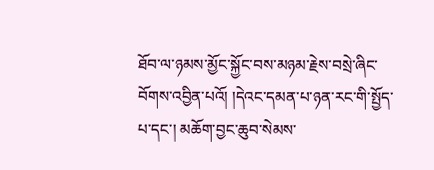ཐོབ་ལ་ཉམས་མྱོང་སྐྱོང་བས་མཉམ་རྗེས་བསྲེ་ཞིང་བོགས་འབྱིན་པའོ། །དེའང་དམན་པ་ཉན་རང་གི་སྤྱོད་པ་དང་། མཆོག་བྱང་ཆུབ་སེམས་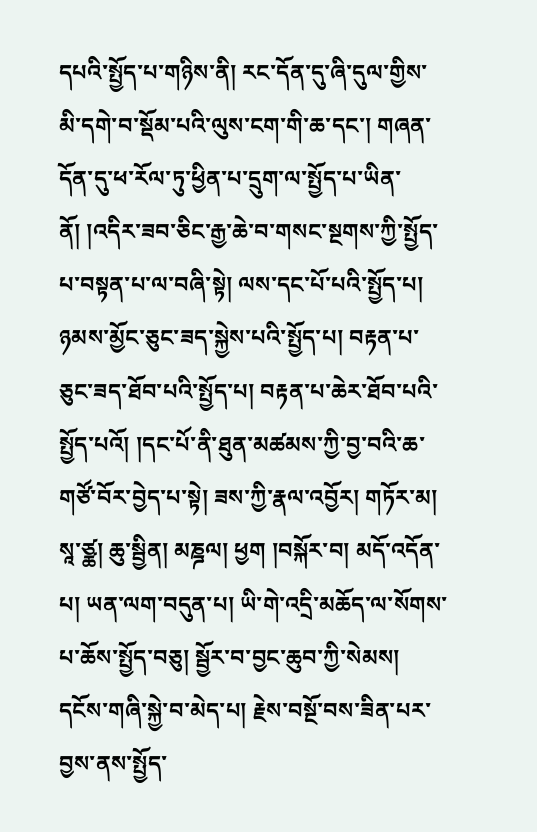དཔའི་སྤྱོད་པ་གཉིས་ནི། རང་དོན་དུ་ཞི་དུལ་གྱིས་མི་དགེ་བ་སྡོམ་པའི་ལུས་ངག་གི་ཆ་དང་། གཞན་དོན་དུ་ཕ་རོལ་ཏུ་ཕྱིན་པ་དྲུག་ལ་སྤྱོད་པ་ཡིན་ནོ། །འདིར་ཟབ་ཅིང་རྒྱ་ཆེ་བ་གསང་སྔགས་ཀྱི་སྤྱོད་པ་བསྟན་པ་ལ་བཞི་སྟེ། ལས་དང་པོ་པའི་སྤྱོད་པ། ཉམས་མྱོང་ཅུང་ཟད་སྐྱེས་པའི་སྤྱོད་པ། བརྟན་པ་ཅུང་ཟད་ཐོབ་པའི་སྤྱོད་པ། བརྟན་པ་ཆེར་ཐོབ་པའི་སྤྱོད་པའོ། །དང་པོ་ནི་ཐུན་མཚམས་ཀྱི་བྱ་བའི་ཆ་གཙོ་བོར་བྱེད་པ་སྟེ། ཟས་ཀྱི་རྣལ་འབྱོར། གཏོར་མ། སཱ་ཙྪ། ཆུ་སྦྱིན། མཎྜལ། ཕྱག །བསྐོར་བ། མདོ་འདོན་པ། ཡན་ལག་བདུན་པ། ཡི་གེ་འདྲི་མཆོད་ལ་སོགས་པ་ཆོས་སྤྱོད་བཅུ། སྦྱོར་བ་བྱང་ཆུབ་ཀྱི་སེམས། དངོས་གཞི་སྐྱེ་བ་མེད་པ། རྗེས་བསྔོ་བས་ཟིན་པར་བྱས་ནས་སྤྱོད་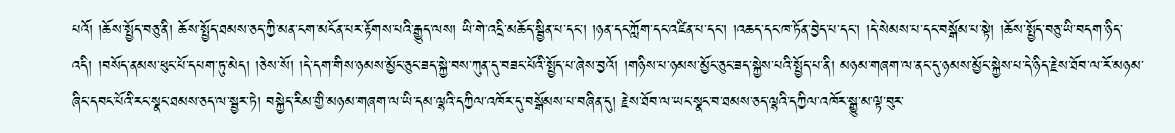པའོ། །ཆོས་སྤྱོད་བཅུ་ནི། ཆོས་སྤྱོད་ཐམས་ཅད་ཀྱི་མན་ངག་མངོན་པར་རྟོགས་པའི་རྒྱུད་ལས། ཡི་གེ་འདྲི་མཆོད་སྦྱིན་པ་དང་། །ཉན་དང་ཀློག་དང་འཛིན་པ་དང་། །འཆད་དང་ཁ་ཏོན་བྱེད་པ་དང་། །དེ་སེམས་པ་དང་བསྒོམ་པ་སྟེ། །ཆོས་སྤྱོད་བཅུ་ཡི་བདག་ཉིད་འདི། །བསོད་ནམས་ཕུང་པོ་དཔག་ཏུ་མེད། །ཅེས་སོ། །དེ་དག་གིས་ཉམས་མྱོང་ཅུང་ཟད་སྐྱེ་བས་ཀུན་དུ་བཟང་པོའི་སྤྱོད་པ་ཞེས་བྱའོ། །གཉིས་པ་ཉམས་མྱོང་ཅུང་ཟད་སྐྱེས་པའི་སྤྱོད་པ་ནི། མཉམ་གཞག་ལ་ནང་དུ་ཉམས་མྱོང་སྐྱེས་པ་དེ་ཉིད་རྗེས་ཐོབ་ལ་རོ་མཉམ་ཞིང་དབང་པོའི་རང་སྣང་ཐམས་ཅད་ལ་སྦྱར་ཏེ། བསྐྱེད་རིམ་གྱི་མཉམ་གཞག་ལ་ཡི་དམ་ལྷའི་དཀྱིལ་འཁོར་དུ་བསྒོམས་པ་བཞིན་དུ། རྗེས་ཐོབ་ལ་ཡང་སྣང་བ་ཐམས་ཅད་ལྷའི་དཀྱིལ་འཁོར་སྒྱུ་མ་ལྟ་བུར་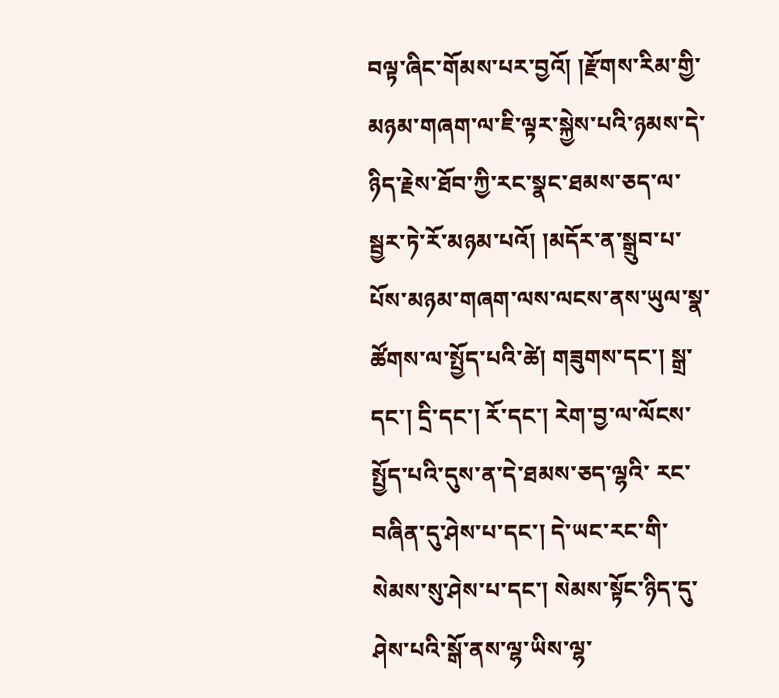བལྟ་ཞིང་གོམས་པར་བྱའོ། །རྫོགས་རིམ་གྱི་མཉམ་གཞག་ལ་ཇི་ལྟར་སྐྱེས་པའི་ཉམས་དེ་ཉིད་རྗེས་ཐོབ་ཀྱི་རང་སྣང་ཐམས་ཅད་ལ་སྦྱར་ཏེ་རོ་མཉམ་པའོ། །མདོར་ན་སྒྲུབ་པ་པོས་མཉམ་གཞག་ལས་ལངས་ནས་ཡུལ་སྣ་ཚོགས་ལ་སྤྱོད་པའི་ཚེ། གཟུགས་དང་། སྒྲ་དང་། དྲི་དང་། རོ་དང་། རེག་བྱ་ལ་ལོངས་སྤྱོད་པའི་དུས་ན་དེ་ཐམས་ཅད་ལྷའི་ རང་བཞིན་དུ་ཤེས་པ་དང་། དེ་ཡང་རང་གི་སེམས་སུ་ཤེས་པ་དང་། སེམས་སྟོང་ཉིད་དུ་ཤེས་པའི་སྒོ་ནས་ལྷ་ཡིས་ལྷ་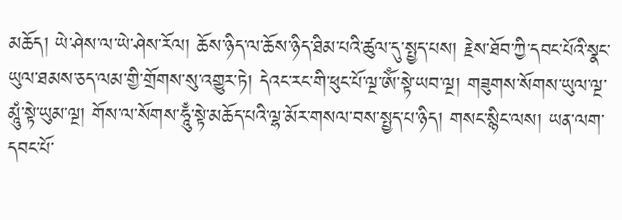མཆོད། ཡེ་ཤེས་ལ་ཡེ་ཤེས་རོལ། ཆོས་ཉིད་ལ་ཆོས་ཉིད་ཐིམ་པའི་ཚུལ་དུ་སྤྱད་པས། རྗེས་ཐོབ་ཀྱི་དབང་པོའི་སྣང་ཡུལ་ཐམས་ཅད་ལམ་གྱི་གྲོགས་སུ་འགྱུར་ཏེ། དེའང་རང་གི་ཕུང་པོ་ལྔ་ཨོཾ་སྟེ་ཡབ་ལྔ། གཟུགས་སོགས་ཡུལ་ལྔ་མཱུཾ་སྟེ་ཡུམ་ལྔ། གོས་ལ་སོགས་ཧཱུྃ་སྟེ་མཆོད་པའི་ལྷ་མོར་གསལ་བས་སྤྱད་པ་ཉིད། གསང་སྙིང་ལས། ཡན་ལག་དབང་པོ་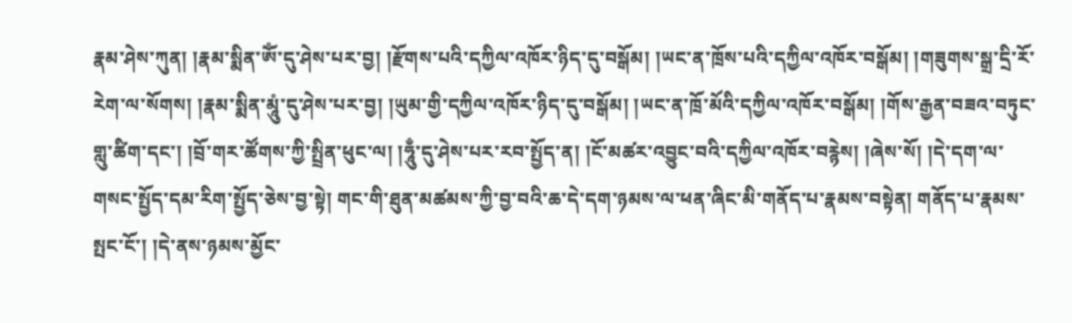རྣམ་ཤེས་ཀུན། །རྣམ་སྨིན་ཨོཾ་དུ་ཤེས་པར་བྱ། །རྫོགས་པའི་དཀྱིལ་འཁོར་ཉིད་དུ་བསྒོམ། །ཡང་ན་ཁྲོས་པའི་དཀྱིལ་འཁོར་བསྒོམ། །གཟུགས་སྒྲ་དྲི་རོ་རེག་ལ་སོགས། །རྣམ་སྨིན་མཱུཾ་དུ་ཤེས་པར་བྱ། །ཡུམ་གྱི་དཀྱིལ་འཁོར་ཉིད་དུ་བསྒོམ། །ཡང་ན་ཁྲོ་མོའི་དཀྱིལ་འཁོར་བསྒོམ། །གོས་རྒྱན་བཟའ་བཏུང་གླུ་ཚིག་དང་། །བྲོ་གར་ཚོགས་ཀྱི་སྤྲིན་ཕུང་ལ། །ཧཱུྃ་དུ་ཤེས་པར་རབ་སྤྱོད་ན། །ངོ་མཚར་འབྱུང་བའི་དཀྱིལ་འཁོར་བརྙེས། །ཞེས་སོ། །དེ་དག་ལ་གསང་སྤྱོད་དམ་རིག་སྤྱོད་ཅེས་བྱ་སྟེ། གང་གི་ཐུན་མཚམས་ཀྱི་བྱ་བའི་ཆ་དེ་དག་ཉམས་ལ་ཕན་ཞིང་མི་གནོད་པ་རྣམས་བསྟེན། གནོད་པ་རྣམས་སྤང་ངོ་། །དེ་ནས་ཉམས་མྱོང་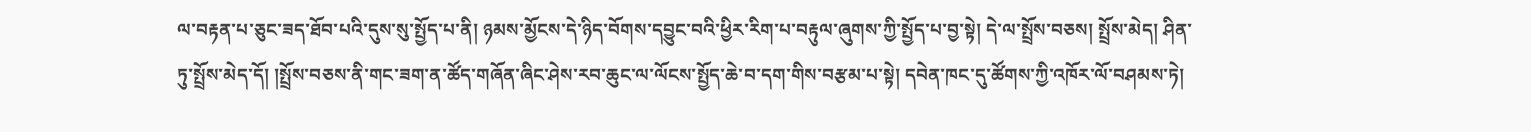ལ་བརྟན་པ་ཅུང་ཟད་ཐོབ་པའི་དུས་སུ་སྤྱོད་པ་ནི། ཉམས་མྱོངས་དེ་ཉིད་བོགས་དབྱུང་བའི་ཕྱིར་རིག་པ་བརྟུལ་ཞུགས་ཀྱི་སྤྱོད་པ་བྱ་སྟེ། དེ་ལ་སྤྲོས་བཅས། སྤྲོས་མེད། ཤིན་ཏུ་སྤྲོས་མེད་དོ། །སྤྲོས་བཅས་ནི་གང་ཟག་ན་ཚོད་གཞོན་ཞིང་ཤེས་རབ་ཆུང་ལ་ལོངས་སྤྱོད་ཆེ་བ་དག་གིས་བརྩམ་པ་སྟེ། དབེན་ཁང་དུ་ཚོགས་ཀྱི་འཁོར་ལོ་བཤམས་ཏེ།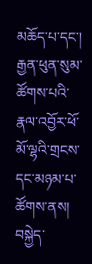མཆོད་པ་དང་། རྒྱན་ཕུན་སུམ་ཚོགས་པའི་རྣལ་འབྱོར་ཕོ་མོ་ལྷའི་གྲངས་དང་མཉམ་པ་ཚོགས་ནས། བསྐྱེད་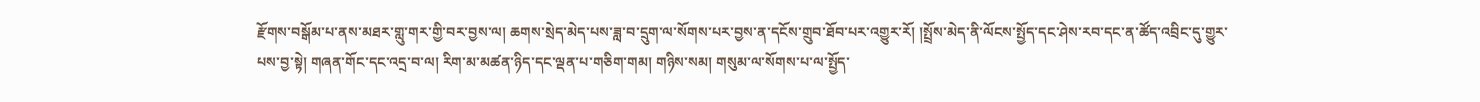རྫོགས་བསྒོམ་པ་ནས་མཐར་གླུ་གར་གྱི་བར་བྱས་ལ། ཆགས་སྲེད་མེད་པས་ཟླ་བ་དྲུག་ལ་སོགས་པར་བྱས་ན་དངོས་གྲུབ་ཐོབ་པར་འགྱུར་རོ། །སྤྲོས་མེད་ནི་ལོངས་སྤྱོད་དང་ཤེས་རབ་དང་ན་ཚོད་འབྲིང་དུ་གྱུར་པས་བྱ་སྟེ། གཞན་གོང་དང་འདྲ་བ་ལ། རིག་མ་མཚན་ཉིད་དང་ལྡན་པ་གཅིག་གམ། གཉིས་སམ། གསུམ་ལ་སོགས་པ་ལ་སྤྱོད་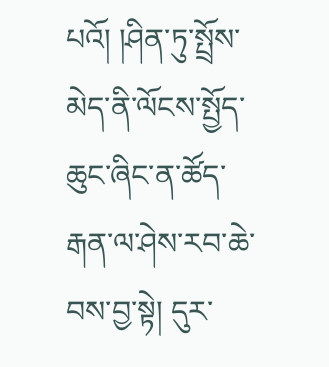པའོ། །ཤིན་ཏུ་སྤྲོས་མེད་ནི་ལོངས་སྤྱོད་ཆུང་ཞིང་ན་ཚོད་རྒན་ལ་ཤེས་རབ་ཆེ་བས་བྱ་སྟེ། དུར་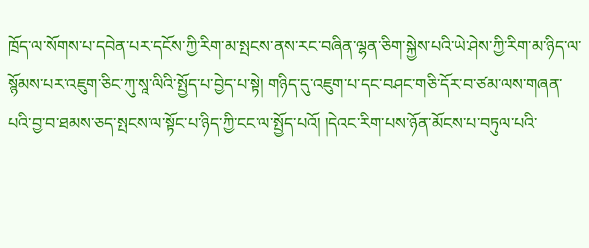ཁྲོད་ལ་སོགས་པ་དབེན་པར་དངོས་ཀྱི་རིག་མ་སྤངས་ནས་རང་བཞིན་ལྷན་ཅིག་སྐྱེས་པའི་ཡེ་ཤེས་ཀྱི་རིག་མ་ཉིད་ལ་སྙོམས་པར་འཇུག་ཅིང་ཀུ་སཱ་ལིའི་སྤྱོད་པ་བྱེད་པ་སྟེ། གཉིད་དུ་འཇུག་པ་དང་བཤང་གཅི་དོར་བ་ཙམ་ལས་གཞན་པའི་བྱ་བ་ཐམས་ཅད་སྤངས་ལ་སྟོང་པ་ཉིད་ཀྱི་ངང་ལ་སྤྱོད་པའོ། །དེའང་རིག་པས་ཉོན་མོངས་པ་བཏུལ་པའི་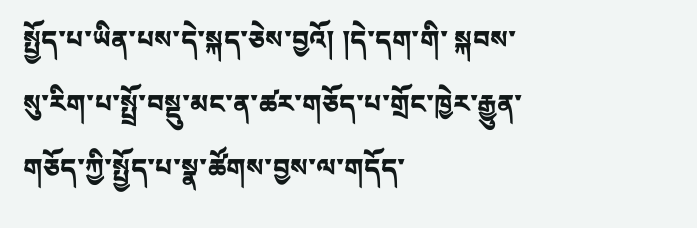སྤྱོད་པ་ཡིན་པས་དེ་སྐད་ཅེས་བྱའོ། །དེ་དག་གི་ སྐབས་སུ་རིག་པ་སྤྲོ་བསྡུ་མང་ན་ཚར་གཅོད་པ་གྲོང་ཁྱེར་རྒྱུན་གཅོད་ཀྱི་སྤྱོད་པ་སྣ་ཚོགས་བྱས་ལ་གདོད་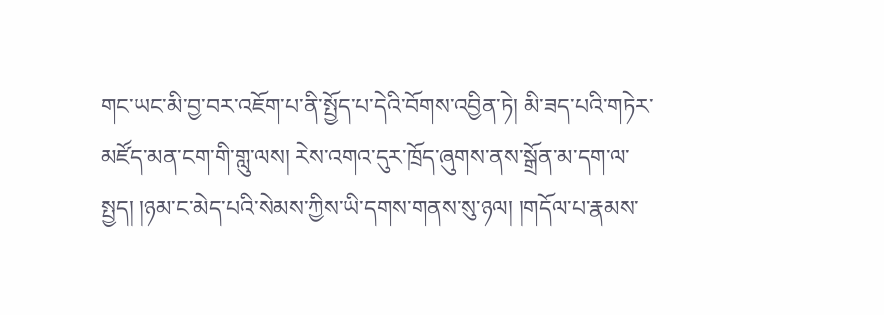གང་ཡང་མི་བྱ་བར་འཇོག་པ་ནི་སྤྱོད་པ་དེའི་བོགས་འབྱིན་ཏེ། མི་ཟད་པའི་གཏེར་མཛོད་མན་ངག་གི་གླུ་ལས། རེས་འགའ་དུར་ཁྲོད་ཞུགས་ནས་སྒྲོན་མ་དག་ལ་སྤྱད། །ཉམ་ང་མེད་པའི་སེམས་ཀྱིས་ཡི་དགས་གནས་སུ་ཉལ། །གདོལ་པ་རྣམས་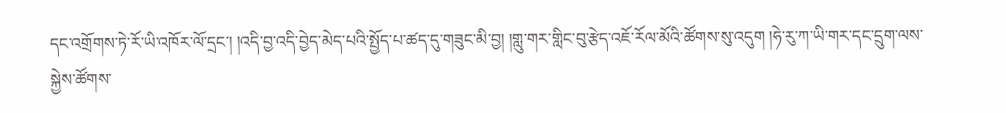དང་འགྲོགས་ཏེ་རོ་ཡི་འཁོར་ལོ་དྲང་། །འདི་བྱ་འདི་བྱེད་མེད་པའི་སྤྱོད་པ་ཚད་དུ་གཟུང་མི་བྱ། །གླུ་གར་གླིང་བུ་རྩེད་འཇོ་རོལ་མོའི་ཚོགས་སུ་འདུག །ཧེ་རུ་ཀ་ཡི་གར་དང་དྲུག་ལས་སྐྱེས་ཚོགས་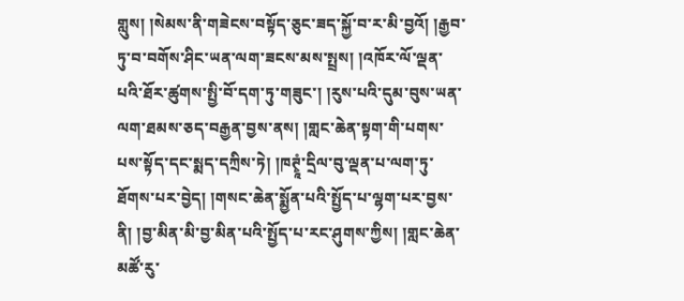གླུས། །སེམས་ནི་གཟེངས་བསྟོད་ཅུང་ཟད་སྐྱོ་བ་ར་མི་བྱའོ། །རྒྱབ་ཏུ་བ་བགོས་ཤིང་ཡན་ལག་ཟངས་མས་སྤྲས། །འཁོར་ལོ་ལྡན་པའི་ཐོར་ཚུགས་སྤྱི་བོ་དག་ཏུ་གཟུང་། །རུས་པའི་དུམ་བུས་ཡན་ལག་ཐམས་ཅད་བརྒྱན་བྱས་ནས། །གླང་ཆེན་སྟག་གི་པགས་པས་སྟོད་དང་སྨད་དཀྲིས་ཏེ། །ཁཊྭཱཾ་དྲིལ་བུ་ལྡན་པ་ལག་ཏུ་ཐོགས་པར་བྱེད། །གསང་ཆེན་སྨྱོན་པའི་སྤྱོད་པ་ལྷག་པར་བྱས་ནི། །བྱ་མིན་མི་བྱ་མིན་པའི་སྤྱོད་པ་རང་ཤུགས་ཀྱིས། །གླང་ཆེན་མཚོ་རུ་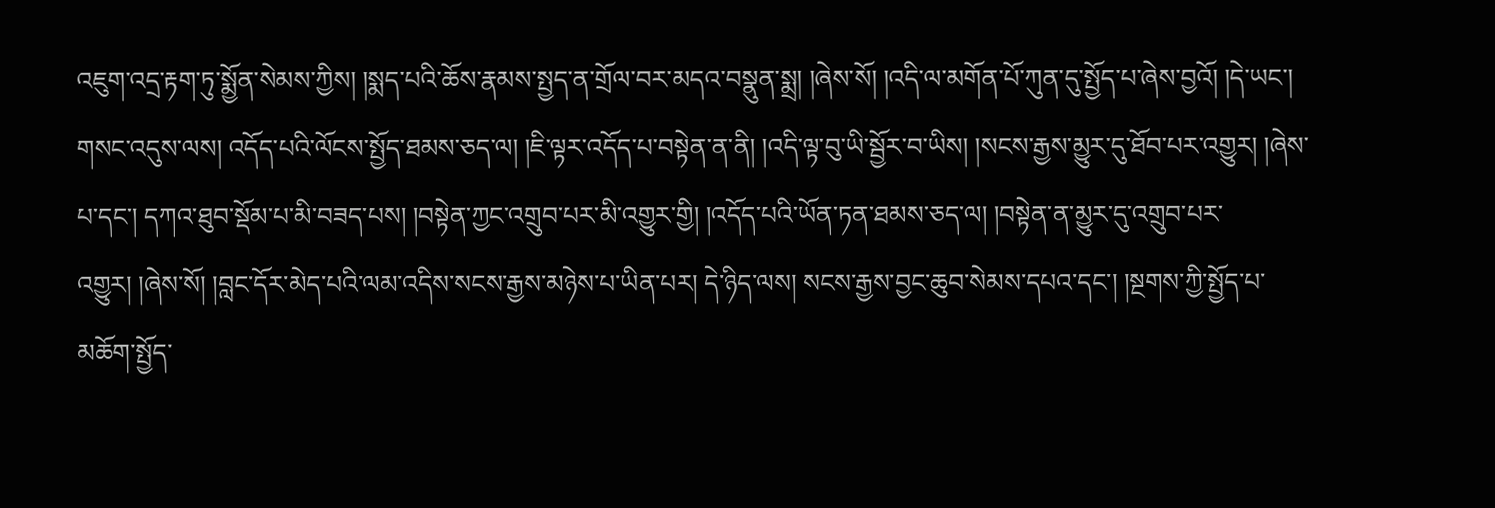འཇུག་འདྲ་རྟག་ཏུ་སྨྱོན་སེམས་ཀྱིས། །སྨད་པའི་ཆོས་རྣམས་སྤྱད་ན་གྲོལ་བར་མདའ་བསྣུན་སྨྲ། །ཞེས་སོ། །འདི་ལ་མགོན་པོ་ཀུན་དུ་སྤྱོད་པ་ཞེས་བྱའོ། །དེ་ཡང་། གསང་འདུས་ལས། འདོད་པའི་ལོངས་སྤྱོད་ཐམས་ཅད་ལ། །ཇི་ལྟར་འདོད་པ་བསྟེན་ན་ནི། །འདི་ལྟ་བུ་ཡི་སྦྱོར་བ་ཡིས། །སངས་རྒྱས་མྱུར་དུ་ཐོབ་པར་འགྱུར། །ཞེས་པ་དང་། དཀའ་ཐུབ་སྡོམ་པ་མི་བཟད་པས། །བསྟེན་ཀྱང་འགྲུབ་པར་མི་འགྱུར་གྱི། །འདོད་པའི་ཡོན་ཏན་ཐམས་ཅད་ལ། །བསྟེན་ན་མྱུར་དུ་འགྲུབ་པར་འགྱུར། །ཞེས་སོ། །བླང་དོར་མེད་པའི་ལམ་འདིས་སངས་རྒྱས་མཉེས་པ་ཡིན་པར། དེ་ཉིད་ལས། སངས་རྒྱས་བྱང་ཆུབ་སེམས་དཔའ་དང་། །སྔགས་ཀྱི་སྤྱོད་པ་མཆོག་སྤྱོད་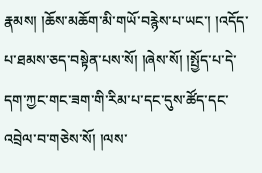རྣམས། །ཆོས་མཆོག་མི་གཡོ་བརྙེས་པ་ཡང་། །འདོད་པ་ཐམས་ཅད་བསྟེན་པས་སོ། །ཞེས་སོ། །སྤྱོད་པ་དེ་དག་ཀྱང་གང་ཟག་གི་རིམ་པ་དང་དུས་ཚོད་དང་འབྲེལ་བ་གཅེས་སོ། །ལས་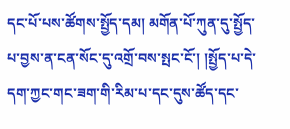དང་པོ་པས་ཚོགས་སྤྱོད་དམ། མགོན་པོ་ཀུན་དུ་སྤྱོད་པ་བྱས་ན་ངན་སོང་དུ་འགྲོ་བས་སྤང་ངོ་། །སྤྱོད་པ་དེ་དག་ཀྱང་གང་ཟག་གི་རིམ་པ་དང་དུས་ཚོད་དང་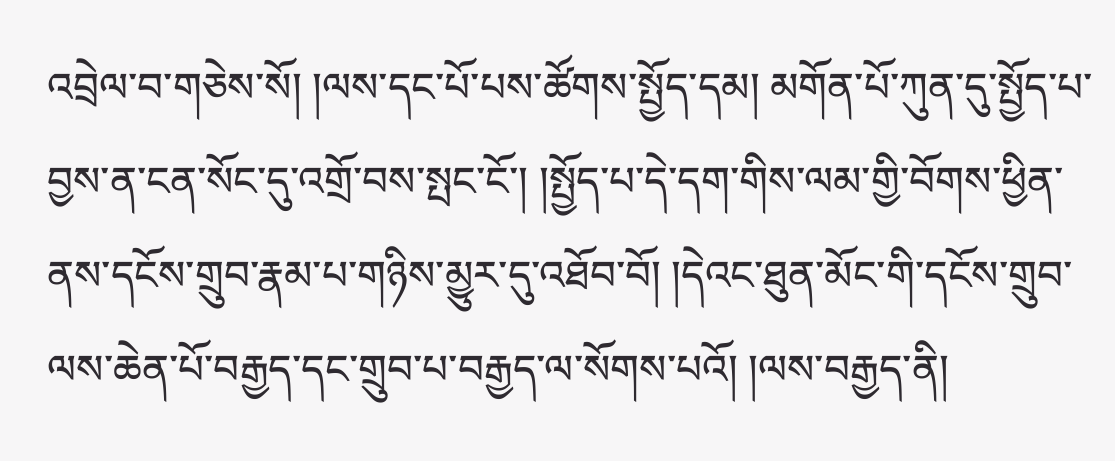འབྲེལ་བ་གཅེས་སོ། །ལས་དང་པོ་པས་ཚོགས་སྤྱོད་དམ། མགོན་པོ་ཀུན་དུ་སྤྱོད་པ་བྱས་ན་ངན་སོང་དུ་འགྲོ་བས་སྤང་ངོ་། །སྤྱོད་པ་དེ་དག་གིས་ལམ་གྱི་བོགས་ཕྱིན་ནས་དངོས་གྲུབ་རྣམ་པ་གཉིས་མྱུར་དུ་འཐོབ་བོ། །དེའང་ཐུན་མོང་གི་དངོས་གྲུབ་ལས་ཆེན་པོ་བརྒྱད་དང་གྲུབ་པ་བརྒྱད་ལ་སོགས་པའོ། །ལས་བརྒྱད་ནི།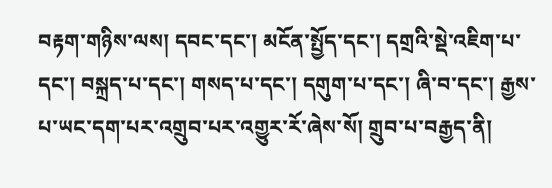བརྟག་གཉིས་ལས། དབང་དང་། མངོན་སྤྱོད་དང་། དགྲའི་སྡེ་འཇིག་པ་དང་། བསྐྲད་པ་དང་། གསད་པ་དང་། དགུག་པ་དང་། ཞི་བ་དང་། རྒྱས་པ་ཡང་དག་པར་འགྲུབ་པར་འགྱུར་རོ་ཞེས་སོ། གྲུབ་པ་བརྒྱད་ནི།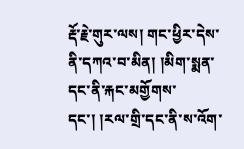རྡོ་རྗེ་གུར་ལས། གང་ཕྱིར་དེས་ནི་དཀའ་བ་མིན། །མིག་སྨན་དང་ནི་རྐང་མགྱོགས་དང་། །རལ་གྲི་དང་ནི་ས་འོག་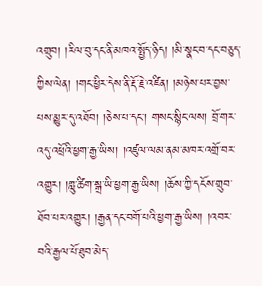འགྲུབ། །རིལ་བུ་དང་ནི་མཁའ་སྤྱོད་ཉིད། །མི་སྣང་བ་དང་བཅུད་ཀྱིས་ལེན། །གང་ཕྱིར་དེས་ནི་རྡོ་རྗེ་འཛིན། །མཉེས་པར་བྱས་པས་མྱུར་དུ་འཐོབ། །ཅེས་པ་དང་། གསང་སྙིང་ལས། བྲོ་གར་འདུ་འཕྲོའི་ཕྱག་རྒྱ་ཡིས། །འཛུལ་ལམ་ནམ་མཁར་འགྲོ་བར་འགྱུར། །གླུ་ཚིག་སྒྲ་ཡི་ཕྱག་རྒྱ་ཡིས། །ཆོས་ཀྱི་དངོས་གྲུབ་ཐོབ་པར་འགྱུར། །རྒྱན་དང་བགོ་པའི་ཕྱག་རྒྱ་ཡིས། །འབར་བའི་རྒྱལ་པོ་ཐུབ་མེད་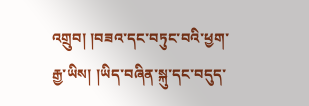འགྲུབ། །བཟའ་དང་བཏུང་བའི་ཕྱག་རྒྱ་ཡིས། །ཡིད་བཞིན་སྐུ་དང་བདུད་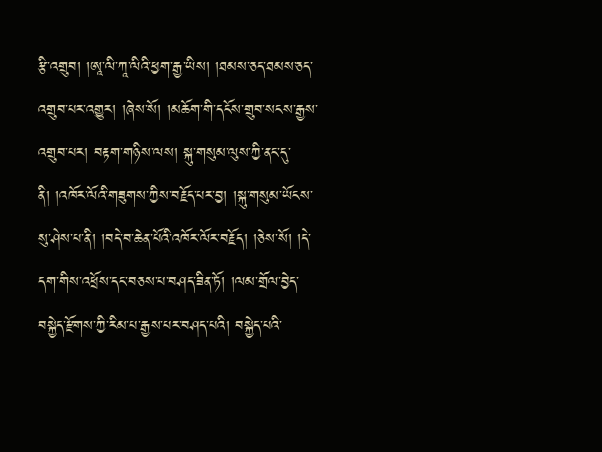རྩི་འགྲུབ། །ཨཱ་ལི་ཀཱ་ལིའི་ཕྱག་རྒྱ་ཡིས། །ཐམས་ཅད་ཐམས་ཅད་འགྲུབ་པར་འགྱུར། །ཞེས་སོ། །མཆོག་གི་དངོས་གྲུབ་སངས་རྒྱས་འགྲུབ་པར། བརྟག་གཉིས་ལས། སྐུ་གསུམ་ལུས་ཀྱི་ནང་དུ་ནི། །འཁོར་ལོའི་གཟུགས་ཀྱིས་བརྗོད་པར་བྱ། །སྐུ་གསུམ་ཡོངས་སུ་ཤེས་པ་ནི། །བདེ་བ་ཆེན་པོའི་འཁོར་ལོར་བརྗོད། །ཅེས་སོ། །དེ་དག་གིས་འཕྲོས་དང་བཅས་པ་བཤད་ཟིན་ཏོ། །ལམ་གྲོལ་བྱེད་བསྐྱེད་རྫོགས་ཀྱི་རིམ་པ་རྒྱས་པར་བཤད་པའི། བསྐྱེད་པའི་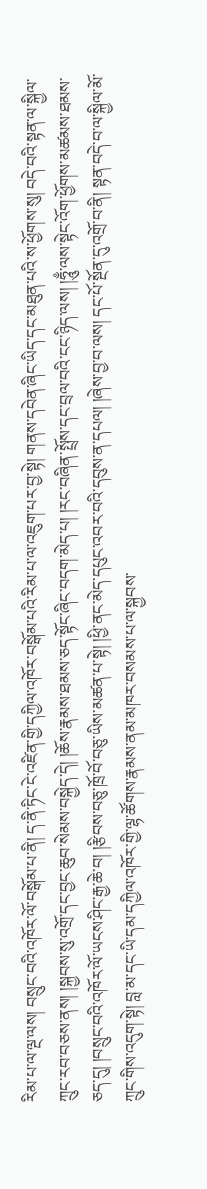རིམ་པ་ལ་ལྔ་ལས། བསྲུང་བའི་འཁོར་ལོ་བསྒོམ་པ་ནི། ད་ནི་ཏིང་ངེ་འཛིན་གྱི་དཀྱིལ་འཁོར་བསྒོམ་པའི་རིམ་པ་ལ་འཇུག་པར་བྱ་སྟེ། གནས་དབེན་ཞིང་ཡིད་དང་མཐུན་པའི་ས་ཕྱོགས་སུ། བདེ་བའི་སྟན་ལ་སྐྱིལ་ཀྲུང་རབ་བཅས་ནས། །སྐྱབས་སུ་འགྲོ་དང་བྱང་ཆུབ་སེམས་བསྐྱེད་དེ། །ཆོས་རྣམས་ཐམས་ཅད་སྟོང་ཞིང་བདག་མེད་པ། །རང་བཞིན་སྤྲོས་དང་བྲལ་བའི་ངང་ཉིད་ལས། །ཧཱུྃ་ལས་སྟེང་འོག་ཕྱོགས་མཚམས་ཐམས་ཅད་དུ། །བསྲུང་བའི་འཁོར་ལོ་ཡངས་ཤིང་རྒྱ་ཆེ་བ། །རྩིབས་བཅུ་ཁྲོ་བོ་བཅུ་ཡིས་མཚན་པ་སྟེ། །ཕྱི་ནང་མེད་དཔུང་འབར་བའི་དབུས་ན་དཔལ། །ཞེས་བྱ་བ་ལས། དང་པོ་སྔོན་དུ་འགྲོ་བ་ནི། སྟན་བདེ་བ་ལ་སྐྱིལ་མོ་ཀྲུང་གིས་འདུག་སྟེ། བླ་མ་དང་ཡི་དམ་དཀྱིལ་འཁོར་གྱི་ལྷ་ཚོགས་རྣམས་ནམ་མཁར་བསམས་པ་ལ་སྐྱབས་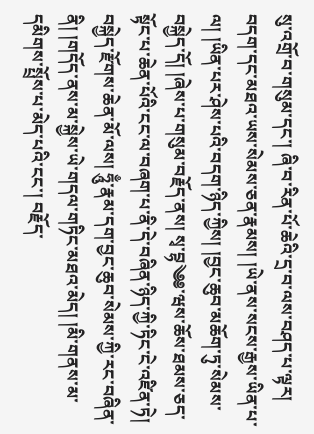སུ་འགྲོ་བ་གསུམ་དང་། ཞི་བ་རིན་པོ་ཆེའི་དྲ་བ་ལས་བཤད་པ་ལྟར། བདག་དང་མཐའ་ཡས་སེམས་ཅན་རྣམས། །ཡེ་ནས་སངས་རྒྱས་ཡིན་པ་ལ། །ཡིན་པར་ཤེས་པའི་བདག་ཉིད་ཀྱིས། །བྱང་ཆུབ་མཆོག་ཏུ་སེམས་བསྐྱེད་དོ། །ཞེས་པ་གསུམ་བརྗོད་ནས། སྭ་བྷ༄༅་ཝས་ཆོས་ཐམས་ཅད་སྟོང་པ་ཆེན་པོའི་ངང་ལ་བཞག་པ་ནི་དེ་བཞིན་ཉིད་ཀྱི་ཏིང་ངེ་འཛིན་ཏེ། བསྐྱེད་རྫོགས་ཆེན་མོ་ལས། ཧཱུྃ་རྣམ་དག་བྱང་ཆུབ་སེམས་ཀྱི་རང་བཞིན་ནི། །གདོད་ནས་མ་སྐྱེས་ཡེ་གདལ་གཏིང་མཐའ་མེད། །མི་གནས་མ་དམིགས་སྤྲོས་པ་མེད་པའི་ངང་། བརྗོད་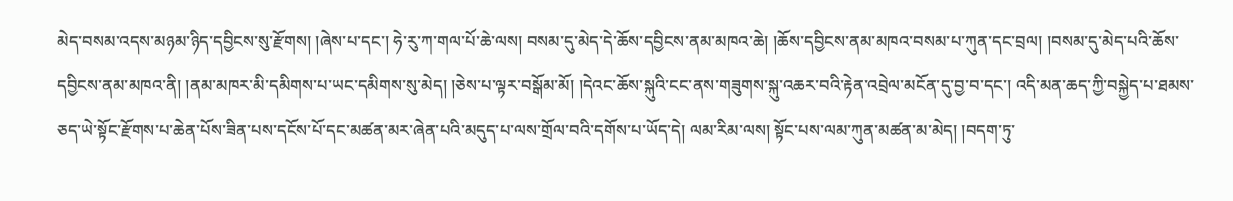མེད་བསམ་འདས་མཉམ་ཉིད་དབྱིངས་སུ་རྫོགས། །ཞེས་པ་དང་། ཧེ་རུ་ཀ་གལ་པོ་ཆེ་ལས། བསམ་དུ་མེད་དེ་ཆོས་དབྱིངས་ནམ་མཁའ་ཆེ། །ཆོས་དབྱིངས་ནམ་མཁའ་བསམ་པ་ཀུན་དང་བྲལ། །བསམ་དུ་མེད་པའི་ཆོས་དབྱིངས་ནམ་མཁའ་ནི། །ནམ་མཁར་མི་དམིགས་པ་ཡང་དམིགས་སུ་མེད། །ཅེས་པ་ལྟར་བསྒོམ་མོ། །དེའང་ཆོས་སྐུའི་ངང་ནས་གཟུགས་སྐུ་འཆར་བའི་རྟེན་འབྲེལ་མངོན་དུ་བྱ་བ་དང་། འདི་མན་ཆད་ཀྱི་བསྐྱེད་པ་ཐམས་ཅད་ཡེ་སྟོང་རྫོགས་པ་ཆེན་པོས་ཟིན་པས་དངོས་པོ་དང་མཚན་མར་ཞེན་པའི་མདུད་པ་ལས་གྲོལ་བའི་དགོས་པ་ཡོད་དེ། ལམ་རིམ་ལས། སྟོང་པས་ལམ་ཀུན་མཚན་མ་མེད། །བདག་ཏུ་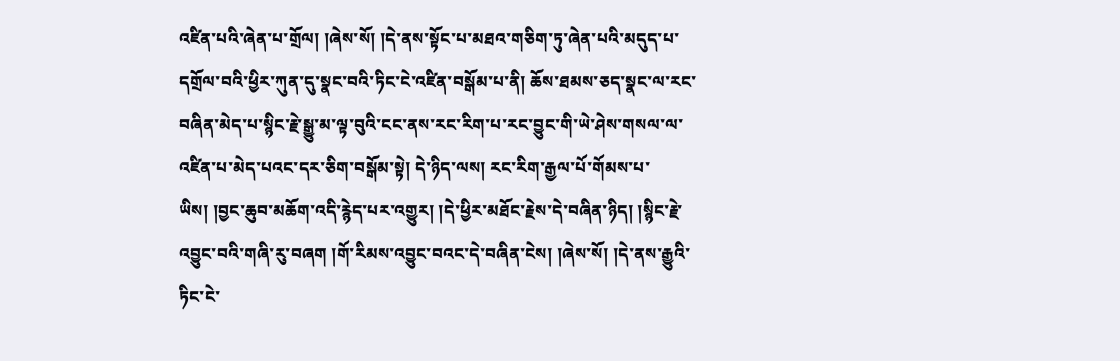འཛིན་པའི་ཞེན་པ་གྲོལ། །ཞེས་སོ། །དེ་ནས་སྟོང་པ་མཐའ་གཅིག་ཏུ་ཞེན་པའི་མདུད་པ་དགྲོལ་བའི་ཕྱིར་ཀུན་དུ་སྣང་བའི་ཏིང་ངེ་འཛིན་བསྒོམ་པ་ནི། ཆོས་ཐམས་ཅད་སྣང་ལ་རང་བཞིན་མེད་པ་སྙིང་རྗེ་སྒྱུ་མ་ལྟ་བུའི་ངང་ནས་རང་རིག་པ་རང་བྱུང་གི་ཡེ་ཤེས་གསལ་ལ་འཛིན་པ་མེད་པའང་དར་ཅིག་བསྒོམ་སྟེ། དེ་ཉིད་ལས། རང་རིག་རྒྱལ་པོ་གོམས་པ་ཡིས། །བྱང་ཆུབ་མཆོག་འདི་རྙེད་པར་འགྱུར། །དེ་ཕྱིར་མཐོང་རྗེས་དེ་བཞིན་ཉིད། །སྙིང་རྗེ་འབྱུང་བའི་གཞི་རུ་བཞག །གོ་རིམས་འབྱུང་བའང་དེ་བཞིན་ངེས། །ཞེས་སོ། །དེ་ནས་རྒྱུའི་ཏིང་ངེ་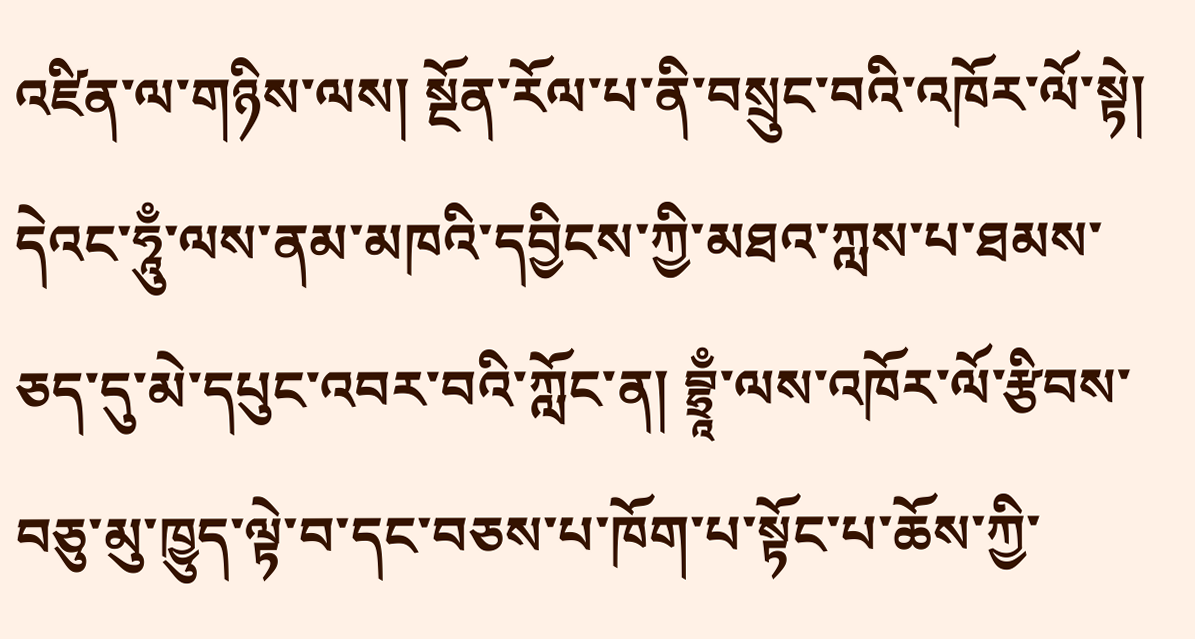འཛིན་ལ་གཉིས་ལས། སྔོན་རོལ་པ་ནི་བསྲུང་བའི་འཁོར་ལོ་སྟེ། དེའང་ཧཱུྃ་ལས་ནམ་མཁའི་དབྱིངས་ཀྱི་མཐའ་ཀླས་པ་ཐམས་ཅད་དུ་མེ་དཔུང་འབར་བའི་ཀློང་ན། བྷྲཱྃ་ལས་འཁོར་ལོ་རྩིབས་བཅུ་མུ་ཁྱུད་ལྟེ་བ་དང་བཅས་པ་ཁོག་པ་སྟོང་པ་ཆོས་ཀྱི་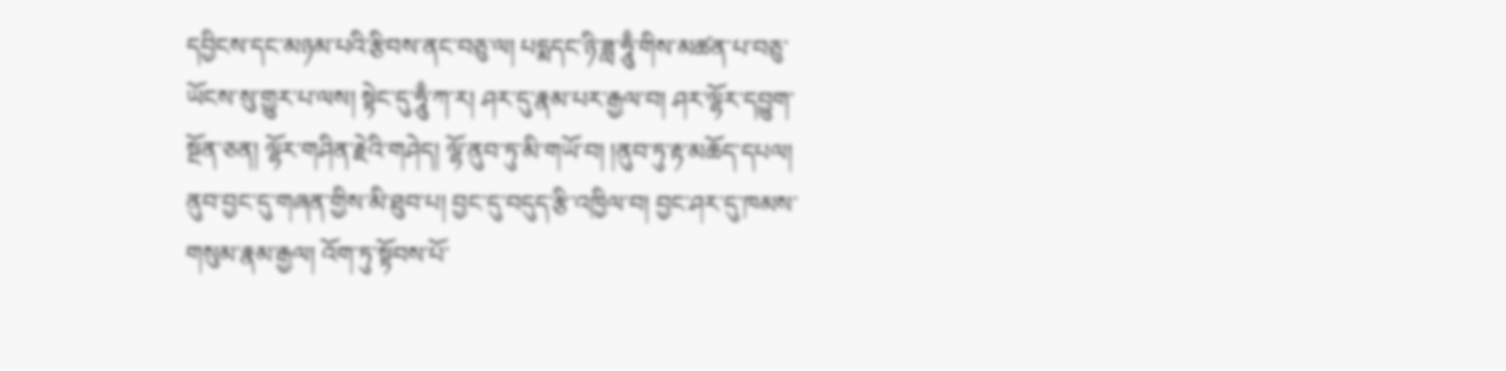དབྱིངས་དང་མཉམ་པའི་རྩིབས་ནང་བཅུ་ལ། པདྨདང་ཉི་ཟླ་ཧཱུྃ་གིས་མཚན་པ་བཅུ་ཡོངས་སུ་གྱུར་པ་ལས། སྟེང་དུ་ཧཱུྃ་ཀ་ར། ཤར་དུ་རྣམ་པར་རྒྱལ་བ། ཤར་ལྷོར་དབྱུག་སྔོན་ཅན། ལྷོར་གཤིན་རྗེའི་གཤེད། ལྷོ་ནུབ་ཏུ་མི་གཡོ་བ། །ནུབ་ཏུ་རྟ་མཆོད་དཔལ། ནུབ་བྱང་དུ་གཞན་གྱིས་མི་ཐུབ་པ། བྱང་དུ་བདུད་རྩི་འཁྱིལ་བ། བྱང་ཤར་དུ་ཁམས་གསུམ་རྣམ་རྒྱལ། འོག་ཏུ་སྟོབས་པོ་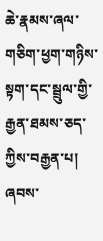ཆེ་རྣམས་ཞལ་གཅིག་ཕྱག་གཉིས་སྟག་དང་སྦྲུལ་གྱི་རྒྱན་ཐམས་ཅད་ཀྱིས་བརྒྱན་པ། ཞབས་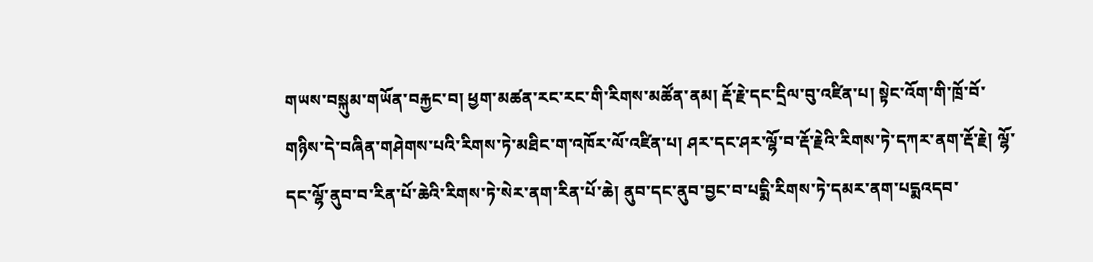གཡས་བསྐུམ་གཡོན་བརྐྱང་བ། ཕྱག་མཚན་རང་རང་གི་རིགས་མཚོན་ནམ། རྡོ་རྗེ་དང་དྲིལ་བུ་འཛིན་པ། སྟེང་འོག་གི་ཁྲོ་བོ་གཉིས་དེ་བཞིན་གཤེགས་པའི་རིགས་ཏེ་མཐིང་ག་འཁོར་ལོ་འཛིན་པ། ཤར་དང་ཤར་ལྷོ་བ་རྡོ་རྗེའི་རིགས་ཏེ་དཀར་ནག་རྡོ་རྗེ། ལྷོ་དང་ལྷོ་ནུབ་བ་རིན་པོ་ཆེའི་རིགས་ཏེ་སེར་ནག་རིན་པོ་ཆེ། ནུབ་དང་ནུབ་བྱང་བ་པདྨི་རིགས་ཏེ་དམར་ནག་པདྨའདབ་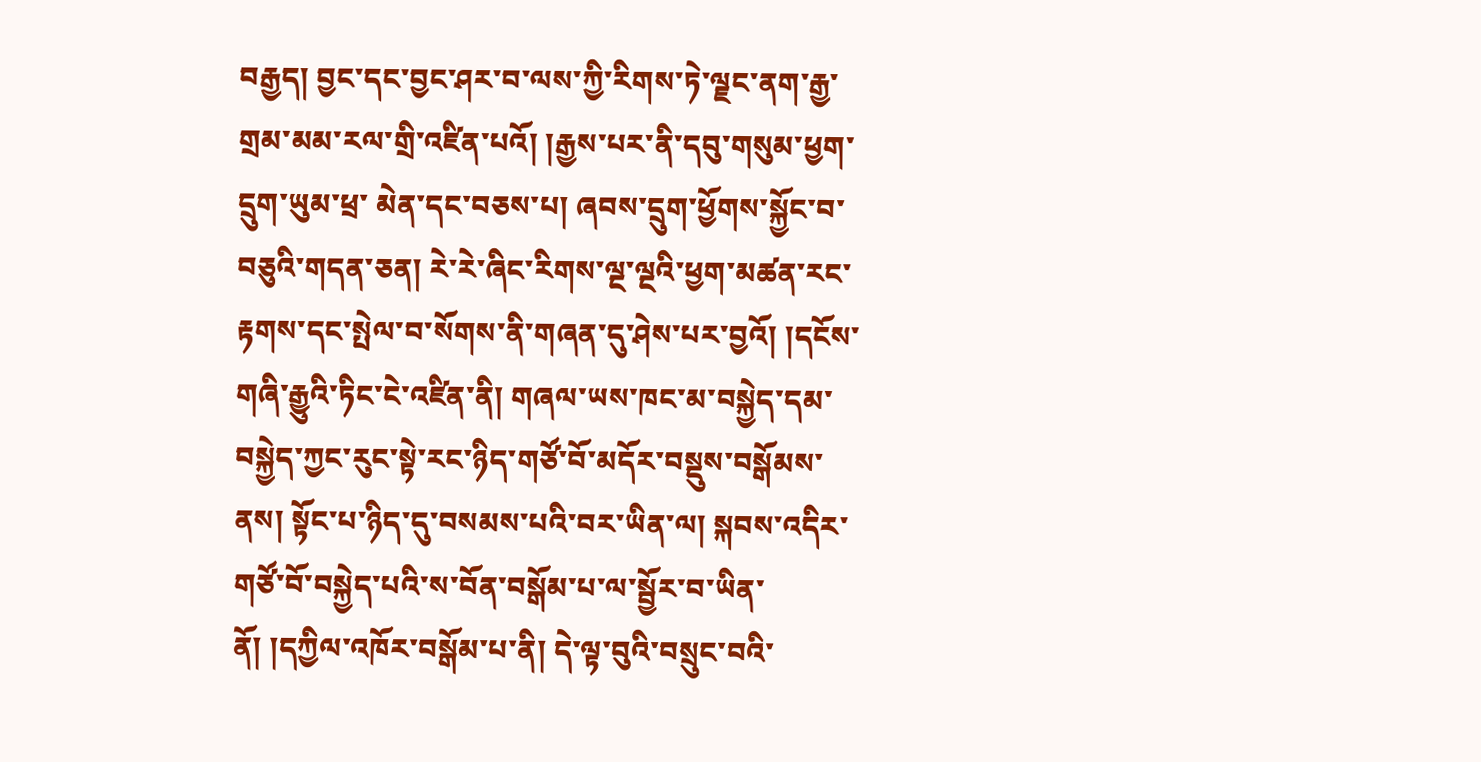བརྒྱད། བྱང་དང་བྱང་ཤར་བ་ལས་ཀྱི་རིགས་ཏེ་ལྗང་ནག་རྒྱ་གྲམ་མམ་རལ་གྲི་འཛིན་པའོ། །རྒྱས་པར་ནི་དབུ་གསུམ་ཕྱག་དྲུག་ཡུམ་ཕྲ་ མེན་དང་བཅས་པ། ཞབས་དྲུག་ཕྱོགས་སྐྱོང་བ་བཅུའི་གདན་ཅན། རེ་རེ་ཞིང་རིགས་ལྔ་ལྔའི་ཕྱག་མཚན་རང་རྟགས་དང་སྤེལ་བ་སོགས་ནི་གཞན་དུ་ཤེས་པར་བྱའོ། །དངོས་གཞི་རྒྱུའི་ཏིང་ངེ་འཛིན་ནི། གཞལ་ཡས་ཁང་མ་བསྐྱེད་དམ་བསྐྱེད་ཀྱང་རུང་སྟེ་རང་ཉིད་གཙོ་བོ་མདོར་བསྡུས་བསྒོམས་ནས། སྟོང་པ་ཉིད་དུ་བསམས་པའི་བར་ཡིན་ལ། སྐབས་འདིར་གཙོ་བོ་བསྐྱེད་པའི་ས་བོན་བསྒོམ་པ་ལ་སྦྱོར་བ་ཡིན་ནོ། །དཀྱིལ་འཁོར་བསྒོམ་པ་ནི། དེ་ལྟ་བུའི་བསྲུང་བའི་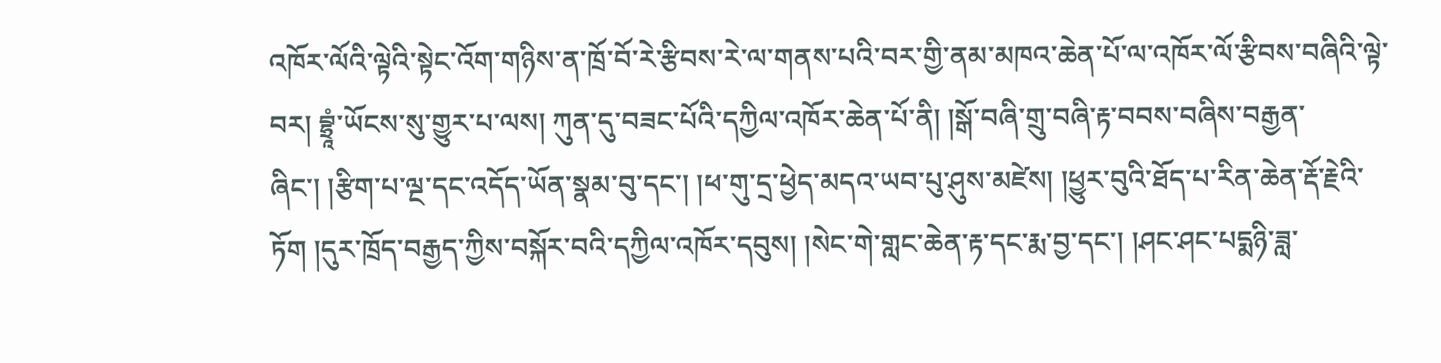འཁོར་ལོའི་ལྟེའི་སྟེང་འོག་གཉིས་ན་ཁྲོ་བོ་རེ་རྩིབས་རེ་ལ་གནས་པའི་བར་གྱི་ནམ་མཁའ་ཆེན་པོ་ལ་འཁོར་ལོ་རྩིབས་བཞིའི་ལྟེ་བར། བྷྲཱཾ་ཡོངས་སུ་གྱུར་པ་ལས། ཀུན་དུ་བཟང་པོའི་དཀྱིལ་འཁོར་ཆེན་པོ་ནི། །སྒོ་བཞི་གྲུ་བཞི་རྟ་བབས་བཞིས་བརྒྱན་ཞིང་། །རྩིག་པ་ལྔ་དང་འདོད་ཡོན་སྣམ་བུ་དང་། །ཕ་གུ་དྲ་ཕྱེད་མདའ་ཡབ་པུ་ཤུས་མཛེས། །ཕྱུར་བུའི་ཐོད་པ་རིན་ཆེན་རྡོ་རྗེའི་ཏོག །དུར་ཁྲོད་བརྒྱད་ཀྱིས་བསྐོར་བའི་དཀྱིལ་འཁོར་དབུས། །སེང་གེ་གླང་ཆེན་རྟ་དང་རྨ་བྱ་དང་། །ཤང་ཤང་པདྨཉི་ཟླ་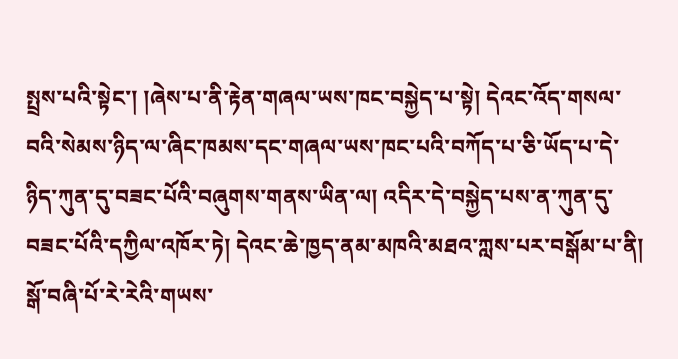སྤྲས་པའི་སྟེང་། །ཞེས་པ་ནི་རྟེན་གཞལ་ཡས་ཁང་བསྐྱེད་པ་སྟེ། དེའང་འོད་གསལ་བའི་སེམས་ཉིད་ལ་ཞིང་ཁམས་དང་གཞལ་ཡས་ཁང་པའི་བཀོད་པ་ཅི་ཡོད་པ་དེ་ཉིད་ཀུན་དུ་བཟང་པོའི་བཞུགས་གནས་ཡིན་ལ། འདིར་དེ་བསྐྱེད་པས་ན་ཀུན་དུ་བཟང་པོའི་དཀྱིལ་འཁོར་ཏེ། དེའང་ཆེ་ཁྱད་ནམ་མཁའི་མཐའ་ཀླས་པར་བསྒོམ་པ་ནི། སྒོ་བཞི་པོ་རེ་རེའི་གཡས་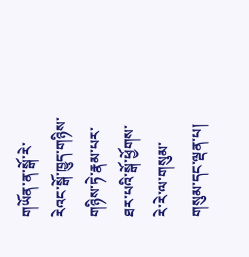གཡོན་ན་སྒོ་རེ་རེའང་སྒོ་ཁྱུད་གཉིས་གཉིས་ཏེ་རྣམ་པར་ཐར་པའི་སྒོ་ཕྱོགས་རེ་རེ་ལ་གསུམ་གསུམ་དང་ལྡན་པ།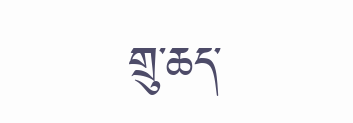གྲུ་ཆད་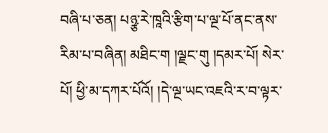བཞི་པ་ཅན། པཉྩ་རེ་ཁཱའི་རྩིག་པ་ལྔ་པོ་ནང་ནས་རིམ་པ་བཞིན། མཐིང་ག །ལྗང་གུ །དམར་པོ། སེར་པོ། ཕྱི་མ་དཀར་པོའོ། །དེ་ལྔ་ཡང་འཇའི་ར་བ་ལྟར་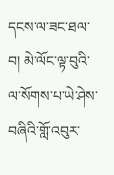དངས་ལ་ཟང་ཐལ་བ། མེ་ལོང་ལྟ་བུའི་ལ་སོགས་པ་ཡེ་ཤེས་བཞིའི་གློ་འབུར་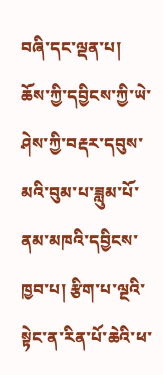བཞི་དང་ལྡན་པ། ཆོས་ཀྱི་དབྱིངས་ཀྱི་ཡེ་ཤེས་ཀྱི་བརྡར་དབུས་མའི་བུམ་པ་ཟླུམ་པོ་ནམ་མཁའི་དབྱིངས་ཁྱབ་པ། རྩིག་པ་ལྔའི་སྟེང་ན་རིན་པོ་ཆེའི་ཕ་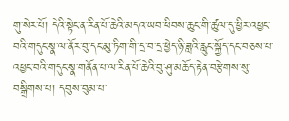གུ་སེར་པོ། དེའི་སྟེང་ན་རིན་པོ་ཆེའི་མདའ་ཡབ་ཕིབས་ཆུང་གི་ཚུལ་དུ་ཕྱིར་འཕྱང་བའི་གདུང་སྣ་ལ་ནོར་བུ་དང་མུ་ཏིག་གི་དྲ་བ་དྲ་ཕྱེད་ཉི་ཟླའི་རླུང་སྐྱོད་དང་བཅས་པ་འཕྱང་བའི་གདུང་སྣ་གནོན་པ་ལ་རིན་པོ་ཆེའི་བུ་ཤུ་མཆོད་རྟེན་བརྩེགས་སུ་བསྒྲིགས་པ། དབུས་བུམ་པ་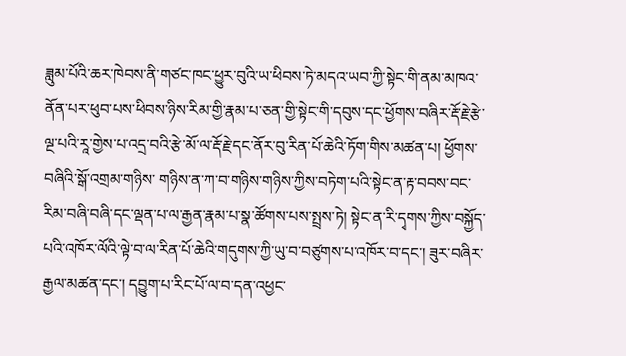ཟླུམ་པོའི་ཆར་ཁེབས་ནི་གཙང་ཁང་ཕྱུར་བུའི་ཡ་ཕིབས་ཏེ་མདའ་ཡབ་ཀྱི་སྟེང་གི་ནམ་མཁའ་ནོན་པར་ཕུབ་པས་ཕིབས་ཉིས་རིམ་གྱི་རྣམ་པ་ཅན་གྱི་སྟེང་གི་དབུས་དང་ཕྱོགས་བཞིར་རྡོ་རྗེ་རྩེ་ལྔ་པའི་རཱ་གྱེས་པ་འདྲ་བའི་རྩེ་མོ་ལ་རྡོ་རྗེ་དང་ནོར་བུ་རིན་པོ་ཆེའི་ཏོག་གིས་མཚན་པ། ཕྱོགས་བཞིའི་སྒོ་འགྲམ་གཉིས་ གཉིས་ན་ཀ་བ་གཉིས་གཉིས་ཀྱིས་བཏེག་པའི་སྟེང་ན་རྟ་བབས་བང་རིམ་བཞི་བཞི་དང་ལྡན་པ་ལ་རྒྱན་རྣམ་པ་སྣ་ཚོགས་པས་སྤྲས་ཏེ། སྟེང་ན་རི་དྭགས་ཀྱིས་བསྐྱོད་པའི་འཁོར་ལོའི་ལྟེ་བ་ལ་རིན་པོ་ཆེའི་གདུགས་ཀྱི་ཡུ་བ་བཙུགས་པ་འཁོར་བ་དང་། ཟུར་བཞིར་རྒྱལ་མཚན་དང་། དབྱུག་པ་རིང་པོ་ལ་བ་དན་འཕྱང་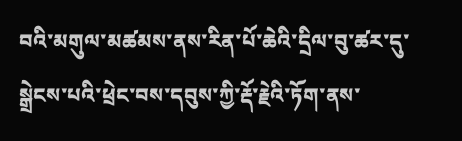བའི་མགུལ་མཚམས་ནས་རིན་པོ་ཆེའི་དྲིལ་བུ་ཚར་དུ་སྒྲེངས་པའི་ཕྲེང་བས་དབུས་ཀྱི་རྡོ་རྗེའི་ཏོག་ནས་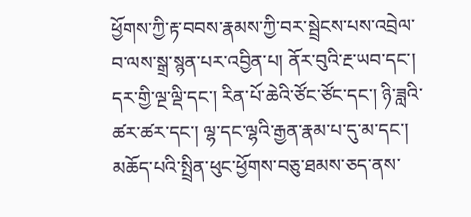ཕྱོགས་ཀྱི་རྟ་བབས་རྣམས་ཀྱི་བར་སྦྲེངས་པས་འབྲེལ་བ་ལས་སྒྲ་སྙན་པར་འབྱིན་པ། ནོར་བུའི་རྔ་ཡབ་དང་། དར་གྱི་ལྔ་ལྡི་དང་། རིན་པོ་ཆེའི་ཙོང་ཙོང་དང་། ཉི་ཟླའི་ཚར་ཚར་དང་། ལྷ་དང་ལྷའི་རྒྱན་རྣམ་པ་དུ་མ་དང་། མཆོད་པའི་སྤྲིན་ཕུང་ཕྱོགས་བཅུ་ཐམས་ཅད་ནས་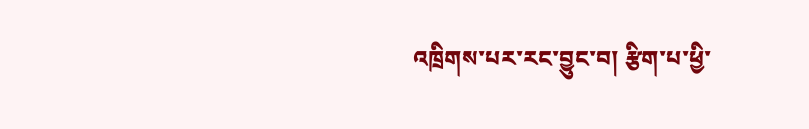འཁྲིགས་པར་རང་བྱུང་བ། རྩིག་པ་ཕྱི་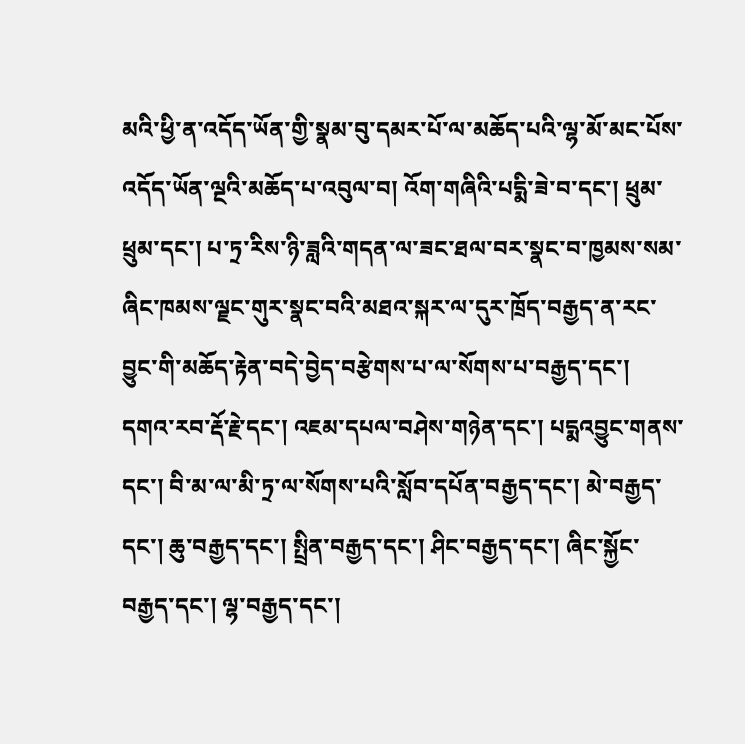མའི་ཕྱི་ན་འདོད་ཡོན་གྱི་སྣམ་བུ་དམར་པོ་ལ་མཆོད་པའི་ལྷ་མོ་མང་པོས་འདོད་ཡོན་ལྔའི་མཆོད་པ་འབུལ་བ། འོག་གཞིའི་པདྨི་ཟེ་བ་དང་། ཕྲུམ་ཕྲུམ་དང་། པ་ཏྲ་རིས་ཉི་ཟླའི་གདན་ལ་ཟང་ཐལ་བར་སྣང་བ་ཁྱམས་སམ་ཞིང་ཁམས་ལྗང་གུར་སྣང་བའི་མཐའ་སྐར་ལ་དུར་ཁྲོད་བརྒྱད་ན་རང་བྱུང་གི་མཆོད་རྟེན་བདེ་བྱེད་བརྩེགས་པ་ལ་སོགས་པ་བརྒྱད་དང་། དགའ་རབ་རྡོ་རྗེ་དང་། འཇམ་དཔལ་བཤེས་གཉེན་དང་། པདྨའབྱུང་གནས་དང་། བི་མ་ལ་མི་ཏྲ་ལ་སོགས་པའི་སློབ་དཔོན་བརྒྱད་དང་། མེ་བརྒྱད་དང་། ཆུ་བརྒྱད་དང་། སྤྲིན་བརྒྱད་དང་། ཤིང་བརྒྱད་དང་། ཞིང་སྐྱོང་བརྒྱད་དང་། ལྷ་བརྒྱད་དང་།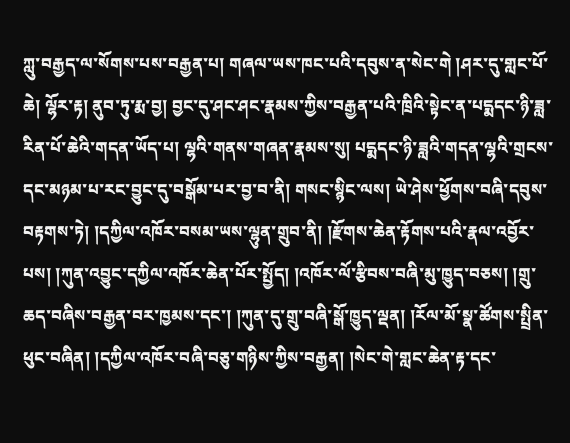ཀླུ་བརྒྱད་ལ་སོགས་པས་བརྒྱན་པ། གཞལ་ཡས་ཁང་པའི་དབུས་ན་སེང་གེ །ཤར་དུ་གླང་པོ་ཆེ། ལྷོར་རྟ། ནུབ་ཏུ་རྨ་བྱ། བྱང་དུ་ཤང་ཤང་རྣམས་ཀྱིས་བརྒྱན་པའི་ཁྲིའི་སྟེང་ན་པདྨདང་ཉི་ཟླ་རིན་པོ་ཆེའི་གདན་ཡོད་པ། ལྷའི་གནས་གཞན་རྣམས་སུ། པདྨདང་ཉི་ཟླའི་གདན་ལྷའི་གྲངས་དང་མཉམ་པ་རང་བྱུང་དུ་བསྒོམ་པར་བྱ་བ་ནི། གསང་སྙིང་ལས། ཡེ་ཤེས་ཕྱོགས་བཞི་དབུས་བརྟགས་ཏེ། །དཀྱིལ་འཁོར་བསམ་ཡས་ལྷུན་གྲུབ་ནི། །རྫོགས་ཆེན་རྟོགས་པའི་རྣལ་འབྱོར་པས། །ཀུན་འབྱུང་དཀྱིལ་འཁོར་ཆེན་པོར་སྤྱོད། །འཁོར་ལོ་རྩིབས་བཞི་མུ་ཁྱུད་བཅས། །གྲུ་ཆད་བཞིས་བརྒྱན་བར་ཁྱམས་དང་། །ཀུན་དུ་གྲུ་བཞི་སྒོ་ཁྱུད་ལྡན། །རོལ་མོ་སྣ་ཚོགས་སྤྲིན་ཕུང་བཞིན། །དཀྱིལ་འཁོར་བཞི་བཅུ་གཉིས་ཀྱིས་བརྒྱན། །སེང་གེ་གླང་ཆེན་རྟ་དང་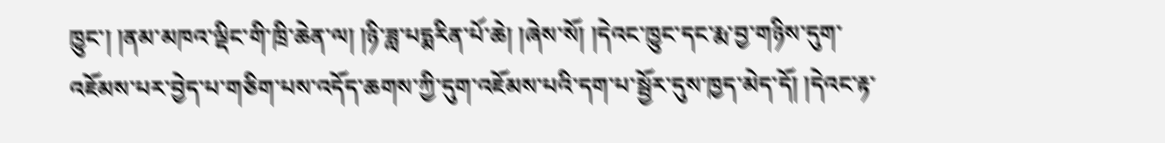ཁྱུང་། །ནམ་མཁའ་ལྡིང་གི་ཁྲི་ཆེན་ལ། །ཉི་ཟླ་པདྨརིན་པོ་ཆེ། །ཞེས་སོ། །དེའང་ཁྱུང་དང་རྨ་བྱ་གཉིས་དུག་འཇོམས་པར་བྱེད་པ་གཅིག་པས་འདོད་ཆགས་ཀྱི་དུག་འཇོམས་པའི་དག་པ་སྦྱོར་དུས་ཁྱད་མེད་དོ། །དེའང་རྟ་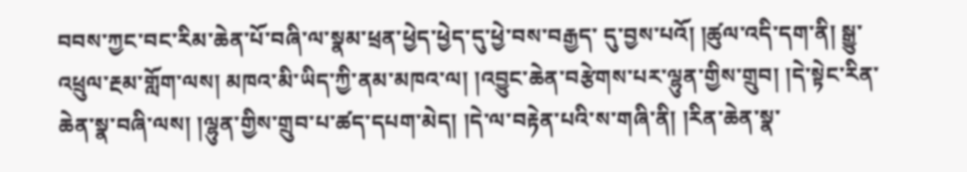བབས་ཀྱང་བང་རིམ་ཆེན་པོ་བཞི་ལ་སྣམ་ཕྲན་ཕྱེད་ཕྱེད་དུ་ཕྱེ་བས་བརྒྱད་ དུ་བྱས་པའོ། །ཚུལ་འདི་དག་ནི། སྒྱུ་འཕྲུལ་རྔམ་གློག་ལས། མཁའ་མི་ཡིད་ཀྱི་ནམ་མཁའ་ལ། །འབྱུང་ཆེན་བརྩེགས་པར་ལྷུན་གྱིས་གྲུབ། །དེ་སྟེང་རིན་ཆེན་སྣ་བཞི་ལས། །ལྷུན་གྱིས་གྲུབ་པ་ཚད་དཔག་མེད། །དེ་ལ་བརྟེན་པའི་ས་གཞི་ནི། །རིན་ཆེན་སྣ་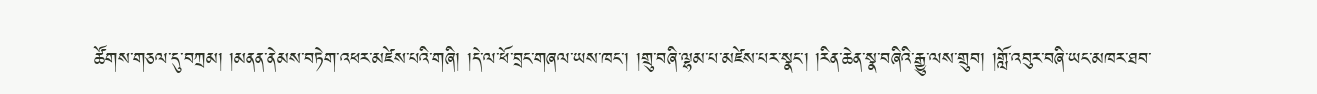ཚོགས་གཅལ་དུ་བཀྲམ། །མནན་ནེམས་བཏེག་འཕར་མཛེས་པའི་གཞི། །དེ་ལ་ཕོ་བྲང་གཞལ་ཡས་ཁང་། །གྲུ་བཞི་ལྷམ་པ་མཛེས་པར་སྣང་། །རིན་ཆེན་སྣ་བཞིའི་རྒྱུ་ལས་གྲུབ། །གློ་འབུར་བཞི་ཡང་མཁར་ཐབ་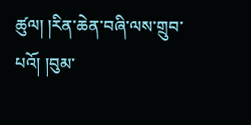ཚུལ། །རིན་ཆེན་བཞི་ལས་གྲུབ་པའོ། །བུམ་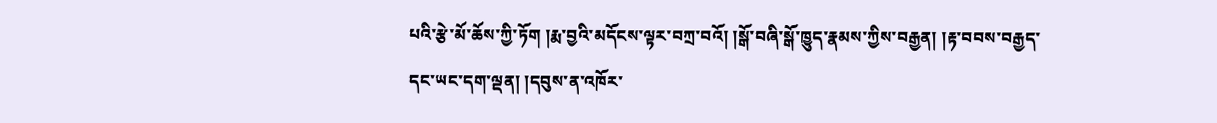པའི་རྩེ་མོ་ཆོས་ཀྱི་ཏོག །རྨ་བྱའི་མདོངས་ལྟར་བཀྲ་བའོ། །སྒོ་བཞི་སྒོ་ཁྱུད་རྣམས་ཀྱིས་བརྒྱན། །རྟ་བབས་བརྒྱད་དང་ཡང་དག་ལྡན། །དབུས་ན་འཁོར་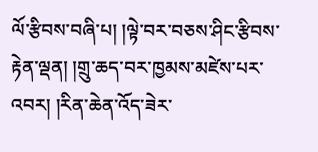ལོ་རྩིབས་བཞི་པ། །ལྟེ་བར་བཅས་ཤིང་རྩིབས་རྟེན་ལྡན། །གྲུ་ཆད་བར་ཁྱམས་མཛེས་པར་འབར། །རིན་ཆེན་འོད་ཟེར་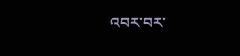འབར་བར་